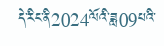དེ་རིང་ནི2024ལོའི་ཟླ09པའི་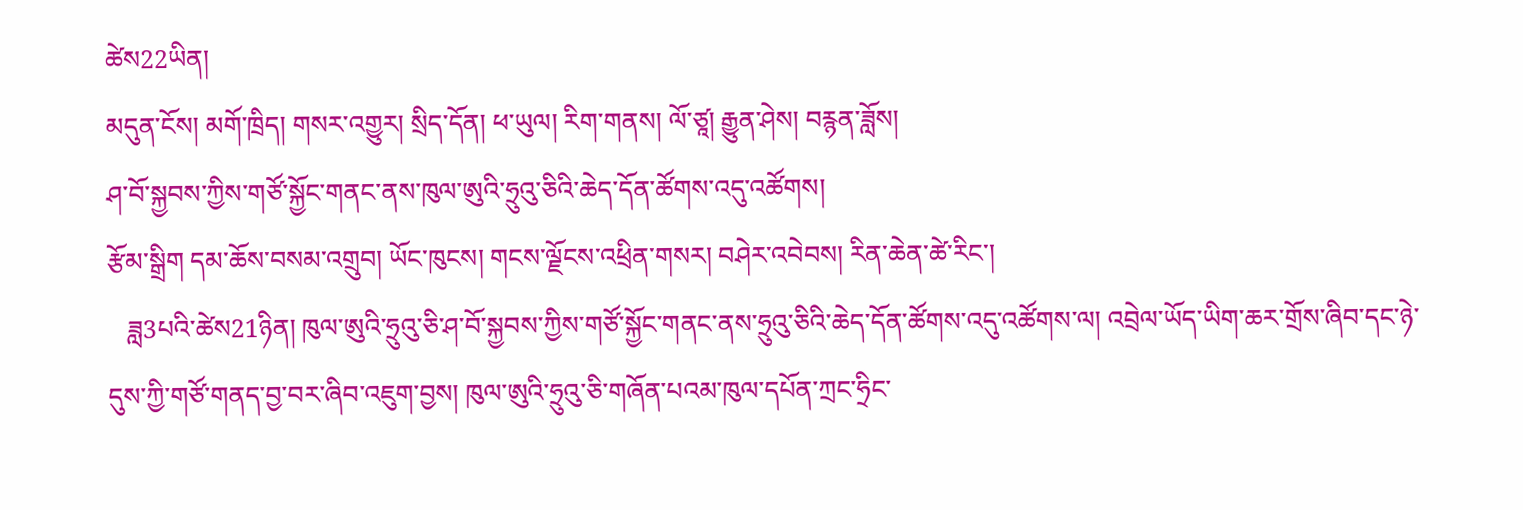ཚེས22ཡིན།
མདུན་ངོས། མགོ་ཁྲིད། གསར་འགྱུར། སྲིད་དོན། ཕ་ཡུལ། རིག་གནས། ལོ་ཙཱ། རྒྱུན་ཤེས། བརྙན་ཟློས།
ཤ་བོ་སྐྱབས་ཀྱིས་གཙོ་སྐྱོང་གནང་ནས་ཁུལ་ཨུའི་ཧྲུའུ་ཅིའི་ཆེད་དོན་ཚོགས་འདུ་འཚོགས།
རྩོམ་སྒྲིག དམ་ཆོས་བསམ་འགྲུབ། ཡོང་ཁུངས། གངས་ལྗོངས་འཕྲིན་གསར། བཤེར་འབེབས། རིན་ཆེན་ཚེ་རིང་།
   ཟླ3པའི་ཚེས21ཉིན། ཁུལ་ཨུའི་ཧྲུའུ་ཅི་ཤ་བོ་སྐྱབས་ཀྱིས་གཙོ་སྐྱོང་གནང་ནས་ཧྲུའུ་ཅིའི་ཆེད་དོན་ཚོགས་འདུ་འཚོགས་ལ། འབྲེལ་ཡོད་ཡིག་ཆར་གྲོས་ཞིབ་དང་ཉེ་དུས་ཀྱི་གཙོ་གནད་བྱ་བར་ཞིབ་འཇུག་བྱས། ཁུལ་ཨུའི་ཧྲུའུ་ཅི་གཞོན་པའམ་ཁུལ་དཔོན་ཀྲང་ཧྲིང་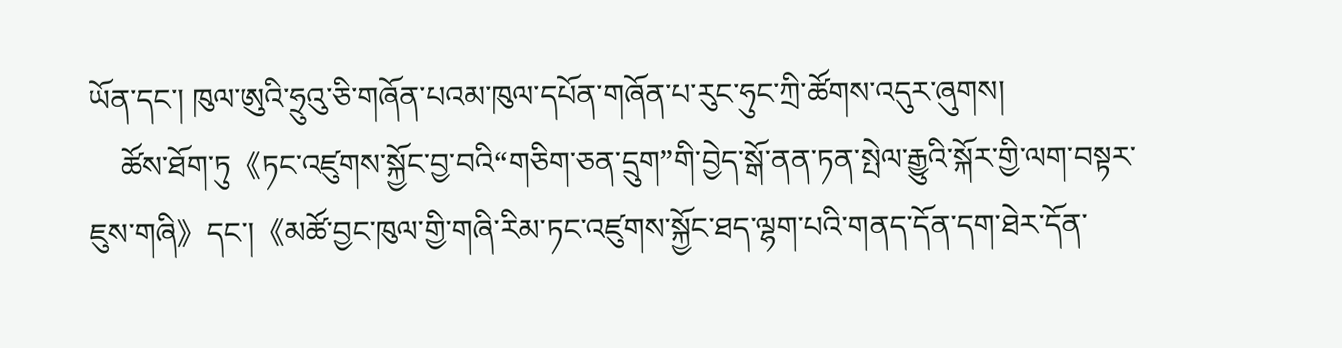ཡོན་དང་། ཁུལ་ཨུའི་ཧྲུའུ་ཅི་གཞོན་པའམ་ཁུལ་དཔོན་གཞོན་པ་རུང་ཧུང་ཀྲི་ཚོགས་འདུར་ཞུགས།
    ཚོས་ཐོག་ཏུ《ཏང་འཛུགས་སྐྱོང་བྱ་བའི“གཅིག་ཅན་དྲུག”གི་བྱེད་སྒོ་ནན་ཏན་སྤེལ་རྒྱུའི་སྐོར་གྱི་ལག་བསྟར་ཇུས་གཞི》དང་།《མཚོ་བྱང་ཁུལ་གྱི་གཞི་རིམ་ཏང་འཛུགས་སྐྱོང་ཐད་ལྷག་པའི་གནད་དོན་དག་ཐེར་དོན་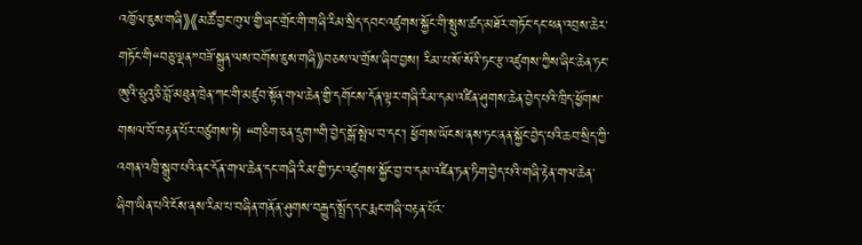འཁྱོལ་ཇུས་གཞི》《མཚོ་བྱང་ཁུལ་གྱི་ཞང་གྲོང་གི་གཞི་རིམ་སྲིད་དབང་འཛུགས་སྐྱོང་གི་སྤུས་ཚད་མཐོར་གཏོང་དང་ཕན་འབྲས་ཆེར་གཏོང་གི“བཅུ་ལྡན”བཟོ་སྐྲུན་ལས་བགོས་ཇུས་གཞི》བཅས་ལ་གྲོས་ཞིབ་བྱས། རིམ་པ་སོ་སོའི་ཏང་རྩ་འཛུགས་ཀྱིས་ཞིང་ཆེན་ཏང་ཨུའི་ཧྲུའུ་ཅི་བློ་མཐུན་ཁྲེན་ཀང་གི་མཛུབ་སྟོན་གལ་ཆེན་གྱི་དགོངས་དོན་ལྟར་གཞི་རིམ་དམ་འཛིན་ཤུགས་ཆེན་བྱེད་པའི་ཁྲིད་ཕྱོགས་གསལ་བོ་བརྟན་པོར་བཙུགས་ཏེ། “གཅིག་ཅན་དྲུག”གི་བྱེད་སྒོ་སྤེལ་བ་དང་། ཕྱོགས་ཡོངས་ནས་ཏང་ནན་སྐྱོང་བྱེད་པའི་ཆབ་སྲིད་ཀྱི་འགན་འཁྲི་སྒྲུབ་པའི་ནང་དོན་གལ་ཆེན་དང་གཞི་རིམ་གྱི་ཏང་འཛུགས་སྐྱོང་བྱ་བ་དམ་འཛིན་ཏན་ཏིག་བྱེད་པའི་གཞི་རྟེན་གལ་ཆེན་ཞིག་ཡིན་པའི་ངོས་ནས་རིམ་པ་བཞིན་གནོན་ཤུགས་བརྒྱུད་སྤྲོད་དང་རྨང་གཞི་བརྟན་པོར་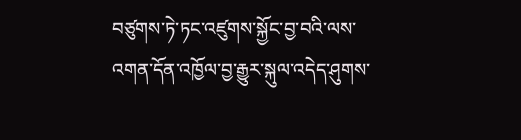བཙུགས་ཏེ་ཏང་འཛུགས་སྐྱོང་བྱ་བའི་ལས་འགན་དོན་འཁྱོལ་བྱ་རྒྱུར་སྐུལ་འདེད་ཤུགས་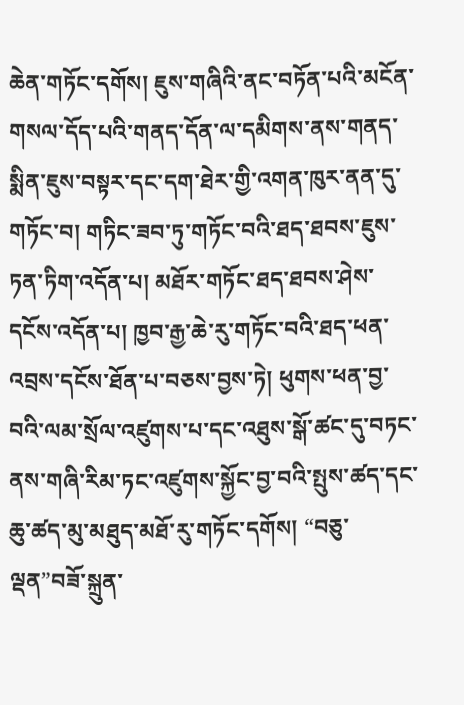ཆེན་གཏོང་དགོས། ཇུས་གཞིའི་ནང་བཏོན་པའི་མངོན་གསལ་དོད་པའི་གནད་དོན་ལ་དམིགས་ནས་གནད་སྨིན་ཇུས་བསྟར་དང་དག་ཐེར་གྱི་འགན་ཁུར་ནན་དུ་གཏོང་བ། གཏིང་ཟབ་ཏུ་གཏོང་བའི་ཐད་ཐབས་ཇུས་ཏན་ཏིག་འདོན་པ། མཐོར་གཏོང་ཐད་ཐབས་ཤེས་དངོས་འདོན་པ། ཁྱབ་རྒྱ་ཆེ་རུ་གཏོང་བའི་ཐད་ཕན་འབྲས་དངོས་ཐོན་པ་བཅས་བྱས་ཏེ། ཕུགས་ཕན་བྱ་བའི་ལམ་སྲོལ་འཛུགས་པ་དང་འཐུས་སྒོ་ཚང་དུ་བཏང་ནས་གཞི་རིམ་ཏང་འཛུགས་སྐྱོང་བྱ་བའི་སྤུས་ཚད་དང་ཆུ་ཚད་མུ་མཐུད་མཐོ་རུ་གཏོང་དགོས། “བཅུ་ལྡན”བཟོ་སྐྲུན་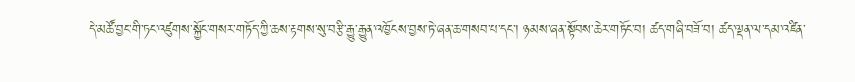དེ་མཚོ་བྱང་གི་ཏང་འཛུགས་སྐྱོང་གསར་གཏོད་ཀྱི་ཆས་རྟགས་སུ་བརྩི་རྒྱུ་རྒྱུན་འཁྱོངས་བྱས་ཏེ་ཞན་ཆ་གསབ་པ་དང་། ཉམས་ཞན་སྟོབས་ཆེར་གཏོང་བ། ཚད་གཞི་བཟོ་བ། ཚད་ལྡན་ལ་དམ་འཛིན་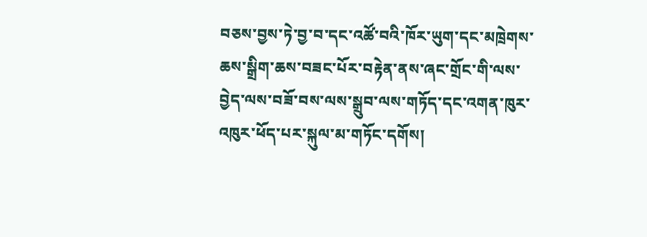བཅས་བྱས་ཏེ་བྱ་བ་དང་འཚོ་བའི་ཁོར་ཡུག་དང་མཁྲེགས་ཆས་སྒྲིག་ཆས་བཟང་པོར་བརྟེན་ནས་ཞང་གྲོང་གི་ལས་བྱེད་ལས་བཟོ་བས་ལས་སྒྲུབ་ལས་གཏོད་དང་འགན་ཁུར་འཁུར་ཕོད་པར་སྐུལ་མ་གཏོང་དགོས།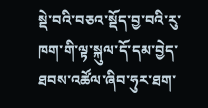སྡེ་བའི་བཅའ་སྡོད་བྱ་བའི་རུ་ཁག་གི་ལྟ་སྐུལ་དོ་དམ་བྱེད་ཐབས་འཚོལ་ཞིབ་ཧུར་ཐག་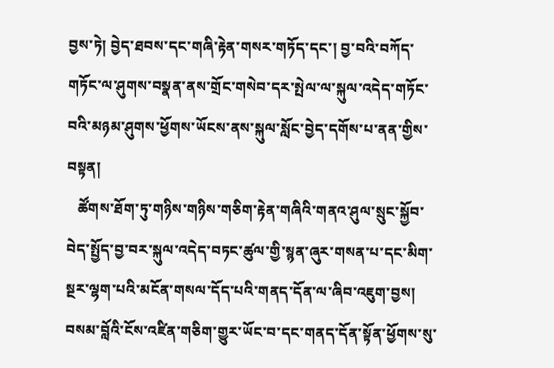བྱས་ཏེ། བྱེད་ཐབས་དང་གཞི་རྟེན་གསར་གཏོད་དང་། བྱ་བའི་བཀོད་གཏོང་ལ་ཤུགས་བསྣན་ནས་གྲོང་གསེབ་དར་སྤེལ་ལ་སྐུལ་འདེད་གཏོང་བའི་མཉམ་ཤུགས་ཕྱོགས་ཡོངས་ནས་སྐུལ་སློང་བྱེད་དགོས་པ་ནན་གྱིས་བསྟན།
   ཚོགས་ཐོག་ཏུ་གཉིས་གཉིས་གཅིག་རྟེན་གཞིའི་གནའ་ཤུལ་སྲུང་སྐྱོབ་བེད་སྤྱོད་བྱ་བར་སྐུལ་འདེད་བཏང་ཚུལ་གྱི་སྙན་ཞུར་གསན་པ་དང་མིག་སྔར་ལྷག་པའི་མངོན་གསལ་དོད་པའི་གནད་དོན་ལ་ཞིབ་འཇུག་བྱས། བསམ་བློའི་ངོས་འཛིན་གཅིག་གྱུར་ཡོང་བ་དང་གནད་དོན་སྟོན་ཕྱོགས་སུ་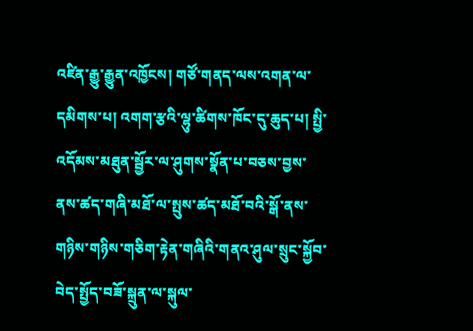འཛིན་རྒྱུ་རྒྱུན་འཁྱོངས། གཙོ་གནད་ལས་འགན་ལ་དམིགས་པ། འགག་རྩའི་ལྷུ་ཚིགས་ཁོང་དུ་ཆུད་པ། སྤྱི་འདོམས་མཐུན་སྦྱོར་ལ་ཤུགས་སྣོན་པ་བཅས་བྱས་ནས་ཚད་གཞི་མཐོ་ལ་སྤུས་ཚད་མཐོ་བའི་སྒོ་ནས་གཉིས་གཉིས་གཅིག་རྟེན་གཞིའི་གནའ་ཤུལ་སྲུང་སྐྱོབ་བེད་སྤྱོད་བཟོ་སྐྲུན་ལ་སྐུལ་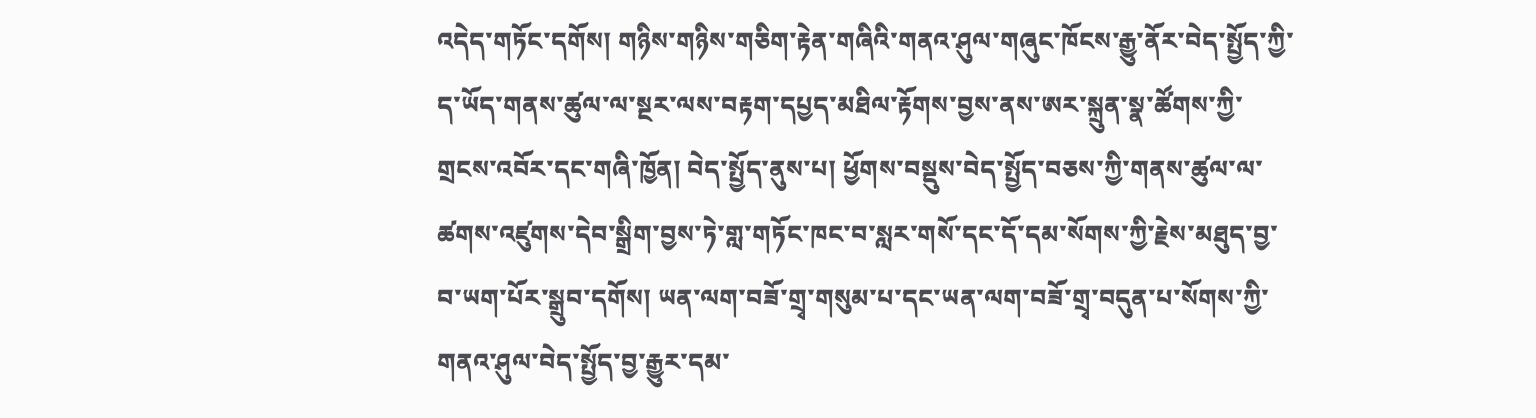འདེད་གཏོང་དགོས། གཉིས་གཉིས་གཅིག་རྟེན་གཞིའི་གནའ་ཤུལ་གཞུང་ཁོངས་རྒྱུ་ནོར་བེད་སྤྱོད་ཀྱི་ད་ཡོད་གནས་ཚུལ་ལ་སྔར་ལས་བརྟག་དཔྱད་མཐིལ་རྟོགས་བྱས་ནས་ཨར་སྐྲུན་སྣ་ཚོགས་ཀྱི་གྲངས་འབོར་དང་གཞི་ཁྱོན། བེད་སྤྱོད་ནུས་པ། ཕྱོགས་བསྡུས་བེད་སྤྱོད་བཅས་ཀྱི་གནས་ཚུལ་ལ་ཚགས་འཛུགས་དེབ་སྒྲིག་བྱས་ཏེ་གླ་གཏོང་ཁང་བ་སླར་གསོ་དང་དོ་དམ་སོགས་ཀྱི་རྗེས་མཐུད་བྱ་བ་ཡག་པོར་སྒྲུབ་དགོས། ཡན་ལག་བཟོ་གྲྭ་གསུམ་པ་དང་ཡན་ལག་བཟོ་གྲྭ་བདུན་པ་སོགས་ཀྱི་གནའ་ཤུལ་བེད་སྤྱོད་བྱ་རྒྱུར་དམ་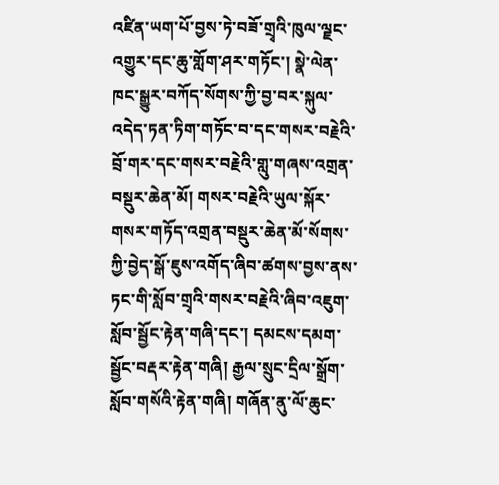འཛིན་ཡག་པོ་བྱས་ཏེ་བཟོ་གྲྭའི་ཁུལ་ལྗང་འགྱུར་དང་ཆུ་གློག་ཤར་གཏོང་། སྣེ་ལེན་ཁང་སྒྱུར་བཀོད་སོགས་ཀྱི་བྱ་བར་སྐུལ་འདེད་ཏན་ཏིག་གཏོང་བ་དང་གསར་བརྗེའི་བྲོ་གར་དང་གསར་བརྗེའི་གླུ་གཞས་འགྲན་བསྡུར་ཆེན་མོ། གསར་བརྗེའི་ཡུལ་སྐོར་གསར་གཏོད་འགྲན་བསྡུར་ཆེན་མོ་སོགས་ཀྱི་བྱེད་སྒོ་ཇུས་འགོད་ཞིབ་ཚགས་བྱས་ནས་ཏང་གི་སློབ་གྲྭའི་གསར་བརྗེའི་ཞིབ་འཇུག་སློབ་སྦྱོང་རྟེན་གཞི་དང་། དམངས་དམག་སྦྱོང་བརྡར་རྟེན་གཞི། རྒྱལ་སྲུང་དྲིལ་སྒྲོག་སློབ་གསོའི་རྟེན་གཞི། གཞོན་ནུ་ལོ་ཆུང་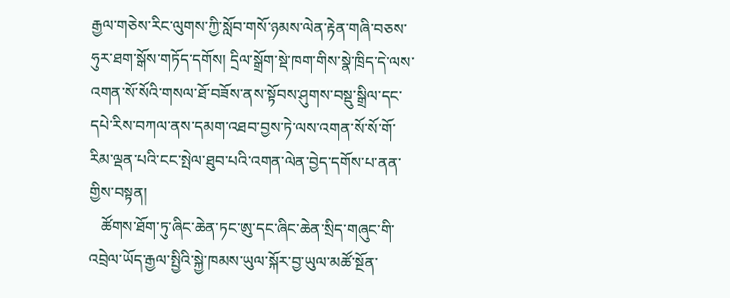རྒྱལ་གཅེས་རིང་ལུགས་ཀྱི་སློབ་གསོ་ཉམས་ལེན་རྟེན་གཞི་བཅས་ཧུར་ཐག་སྒོས་གཏོད་དགོས། དྲིལ་སྒྲོག་སྡེ་ཁག་གིས་སྣེ་ཁྲིད་དེ་ལས་འགན་སོ་སོའི་གསལ་ཐོ་བཟོས་ནས་སྟོབས་ཤུགས་བསྡུ་སྒྲིལ་དང་དཔེ་རིས་བཀལ་ནས་དམག་འཐབ་བྱས་ཏེ་ལས་འགན་སོ་སོ་གོ་རིམ་ལྡན་པའི་ངང་སྤེལ་ཐུབ་པའི་འགན་ལེན་བྱེད་དགོས་པ་ནན་གྱིས་བསྟན།
   ཚོགས་ཐོག་ཏུ་ཞིང་ཆེན་ཏང་ཨུ་དང་ཞིང་ཆེན་སྲིད་གཞུང་གི་འབྲེལ་ཡོད་རྒྱལ་སྤྱིའི་སྐྱེ་ཁམས་ཡུལ་སྐོར་བྱ་ཡུལ་མཚོ་སྔོན་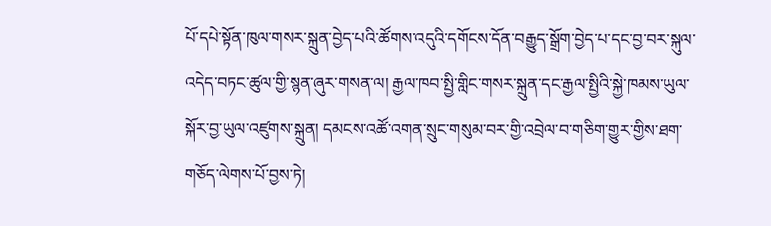པོ་དཔེ་སྟོན་ཁུལ་གསར་སྐྲུན་བྱེད་པའི་ཚོགས་འདུའི་དགོངས་དོན་བརྒྱུད་སྒྲོག་བྱེད་པ་དང་བྱ་བར་སྐུལ་འདེད་བཏང་ཚུལ་གྱི་སྙན་ཞུར་གསན་ལ། རྒྱལ་ཁབ་སྤྱི་གླིང་གསར་སྐྲུན་དང་རྒྱལ་སྤྱིའི་སྐྱེ་ཁམས་ཡུལ་སྐོར་བྱ་ཡུལ་འཛུགས་སྐྲུན། དམངས་འཚོ་འགན་སྲུང་གསུམ་བར་གྱི་འབྲེལ་བ་གཅིག་གྱུར་གྱིས་ཐག་གཅོད་ལེགས་པོ་བྱས་ཏེ།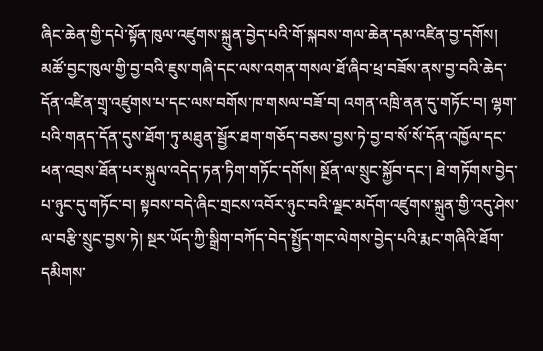ཞིང་ཆེན་གྱི་དཔེ་སྟོན་ཁུལ་འཛུགས་སྐྲུན་བྱེད་པའི་གོ་སྐབས་གལ་ཆེན་དམ་འཛིན་བྱ་དགོས། མཚོ་བྱང་ཁུལ་གྱི་བྱ་བའི་ཇུས་གཞི་དང་ལས་འགན་གསལ་ཐོ་ཞིབ་ཕྲ་བཟོས་ནས་བྱ་བའི་ཆེད་དོན་འཛིན་གྲྭ་འཛུགས་པ་དང་ལས་བགོས་ཁ་གསལ་བཟོ་བ། འགན་འཁྲི་ནན་དུ་གཏོང་བ། ལྷག་པའི་གནད་དོན་དུས་ཐོག་ཏུ་མཐུན་སྦྱོར་ཐག་གཅོད་བཅས་བྱས་ཏེ་བྱ་བ་སོ་སོ་དོན་འཁྱོལ་དང་ཕན་འབྲས་ཐོན་པར་སྐུལ་འདེད་ཏན་ཏིག་གཏོང་དགོས། སྔོན་ལ་སྲུང་སྐྱོབ་དང་། ཐེ་གཏོགས་བྱེད་པ་ཉུང་དུ་གཏོང་བ། སྟབས་བདེ་ཞིང་གྲངས་འབོར་ཉུང་བའི་ལྗང་མདོག་འཛུགས་སྐྲུན་གྱི་འདུ་ཤེས་ལ་བརྩི་སྲུང་བྱས་ཏེ། སྔར་ཡོད་ཀྱི་སྒྲིག་བཀོད་བེད་སྤྱོད་གང་ལེགས་བྱེད་པའི་རྨང་གཞིའི་ཐོག་དམིགས་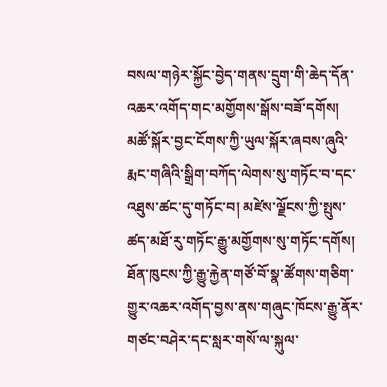བསལ་གཉེར་སྐྱོང་བྱེད་གནས་དྲུག་གི་ཆེད་དོན་འཆར་འགོད་གང་མགྱོགས་སྒོས་བཟོ་དགོས། མཚོ་སྐོར་བྱང་ངོགས་ཀྱི་ཡུལ་སྐོར་ཞབས་ཞུའི་རྨང་གཞིའི་སྒྲིག་བཀོད་ལེགས་སུ་གཏོང་བ་དང་འཐུས་ཚང་དུ་གཏོང་བ། མཛེས་ལྗོངས་ཀྱི་སྤུས་ཚད་མཐོ་རུ་གཏོང་རྒྱུ་མགྱོགས་སུ་གཏོང་དགོས། ཐོན་ཁུངས་ཀྱི་རྒྱུ་རྐྱེན་གཙོ་བོ་སྣ་ཚོགས་གཅིག་གྱུར་འཆར་འགོད་བྱས་ནས་གཞུང་ཁོངས་རྒྱུ་ནོར་གཙང་བཤེར་དང་སླར་གསོ་ལ་སྐུལ་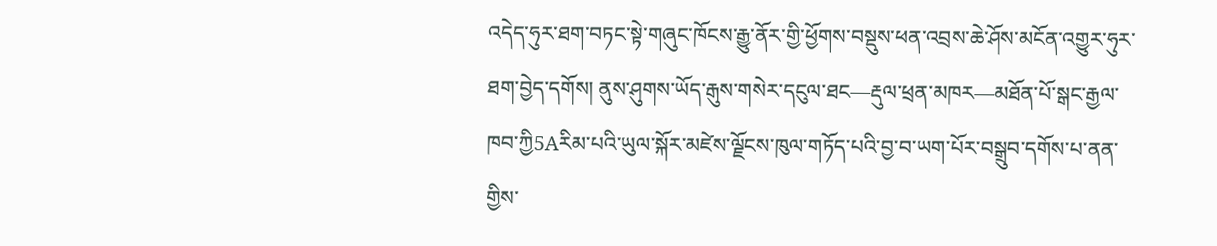འདེད་ཧུར་ཐག་བཏང་སྟེ་གཞུང་ཁོངས་རྒྱུ་ནོར་གྱི་ཕྱོགས་བསྡུས་ཕན་འབྲས་ཆེ་ཤོས་མངོན་འགྱུར་ཧུར་ཐག་བྱེད་དགོས། ནུས་ཤུགས་ཡོད་རྒུས་གསེར་དངུལ་ཐང—རྡུལ་ཕྲན་མཁར—མཐོན་པོ་སྒང་རྒྱལ་ཁབ་ཀྱི5Aརིམ་པའི་ཡུལ་སྐོར་མཛེས་ལྗོངས་ཁུལ་གཏོད་པའི་བྱ་བ་ཡག་པོར་བསྒྲུབ་དགོས་པ་ནན་གྱིས་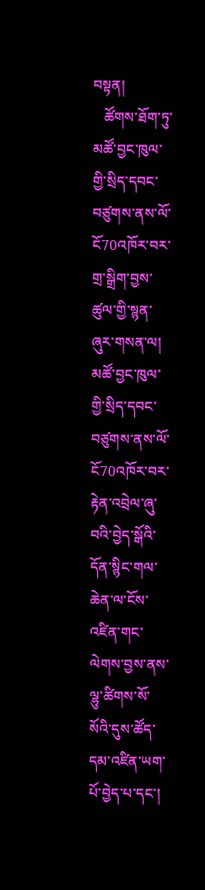བསྟན།
   ཚོགས་ཐོག་ཏུ་མཚོ་བྱང་ཁུལ་གྱི་སྲིད་དབང་བཙུགས་ནས་ལོ་ངོ70འཁོར་བར་གྲ་སྒྲིག་བྱས་ཚུལ་གྱི་སྙན་ཞུར་གསན་ལ། མཚོ་བྱང་ཁུལ་གྱི་སྲིད་དབང་བཙུགས་ནས་ལོ་ངོ70འཁོར་བར་རྟེན་འབྲེལ་ཞུ་བའི་བྱེད་སྒོའི་དོན་སྙིང་གལ་ཆེན་ལ་ངོས་འཛིན་གང་ལེགས་བྱས་ནས་ལྷུ་ཚིགས་སོ་སོའི་དུས་ཚོད་དམ་འཛིན་ཡག་པོ་བྱེད་པ་དང་།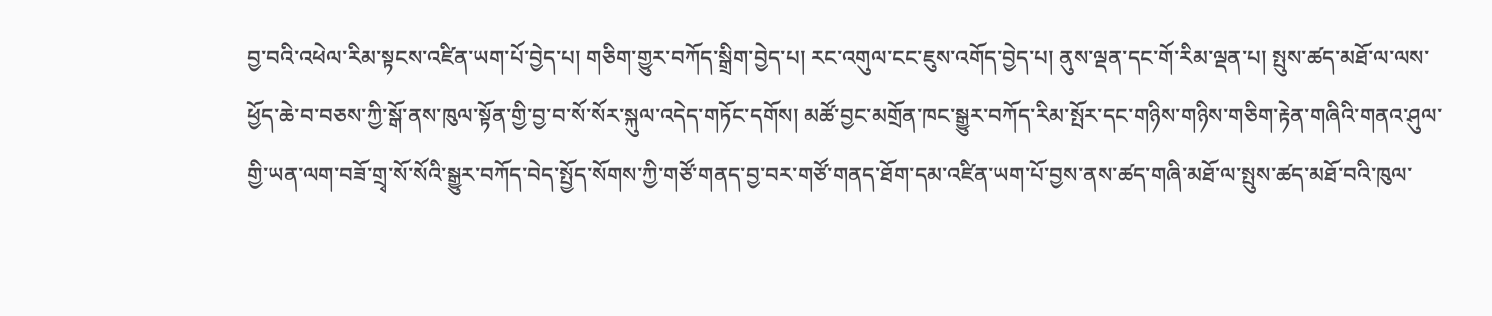བྱ་བའི་འཕེལ་རིམ་སྟངས་འཛིན་ཡག་པོ་བྱེད་པ། གཅིག་གྱུར་བཀོད་སྒྲིག་བྱེད་པ། རང་འགུལ་ངང་ཇུས་འགོད་བྱེད་པ། ནུས་ལྡན་དང་གོ་རིམ་ལྡན་པ། སྤུས་ཚད་མཐོ་ལ་ལས་ཕྱོད་ཆེ་བ་བཅས་ཀྱི་སྒོ་ནས་ཁུལ་སྟོན་གྱི་བྱ་བ་སོ་སོར་སྐུལ་འདེད་གཏོང་དགོས། མཚོ་བྱང་མགྲོན་ཁང་སྒྱུར་བཀོད་རིམ་སྤོར་དང་གཉིས་གཉིས་གཅིག་རྟེན་གཞིའི་གནའ་ཤུལ་གྱི་ཡན་ལག་བཟོ་གྲྭ་སོ་སོའི་སྒྱུར་བཀོད་བེད་སྤྱོད་སོགས་ཀྱི་གཙོ་གནད་བྱ་བར་གཙོ་གནད་ཐོག་དམ་འཛིན་ཡག་པོ་བྱས་ནས་ཚད་གཞི་མཐོ་ལ་སྤུས་ཚད་མཐོ་བའི་ཁུལ་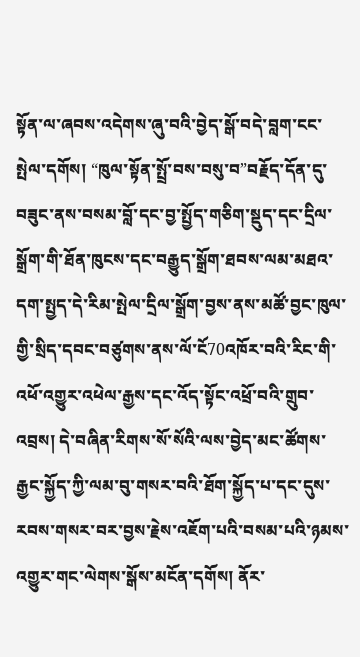སྟོན་ལ་ཞབས་འདེགས་ཞུ་བའི་བྱེད་སྒོ་བདེ་བླག་ངང་སྤེལ་དགོས། “ཁུལ་སྟོན་སྤྲོ་བས་བསུ་བ”བརྗོད་དོན་དུ་བཟུང་ནས་བསམ་བློ་དང་བྱ་སྤྱོད་གཅིག་སྡུད་དང་དྲིལ་སྒྲོག་གི་ཐོན་ཁུངས་དང་བརྒྱུད་སྒྲོག་ཐབས་ལམ་མཐའ་དག་སྤྱད་དེ་རིམ་སྤེལ་དྲིལ་སྒྲོག་བྱས་ནས་མཚོ་བྱང་ཁུལ་གྱི་སྲིད་དབང་བཙུགས་ནས་ལོ་ངོ70འཁོར་བའི་རིང་གི་འཕོ་འགྱུར་འཕེལ་རྒྱས་དང་འོད་སྟོང་འཕྲོ་བའི་གྲུབ་འབྲས། དེ་བཞིན་རིགས་སོ་སོའི་ལས་བྱེད་མང་ཚོགས་རྒྱང་སྐྱོད་ཀྱི་ལམ་བུ་གསར་བའི་ཐོག་སྐྱོད་པ་དང་དུས་རབས་གསར་བར་བྱས་རྗེས་འཇོག་པའི་བསམ་པའི་ཉམས་འགྱུར་གང་ལེགས་སྒོས་མངོན་དགོས། ནོར་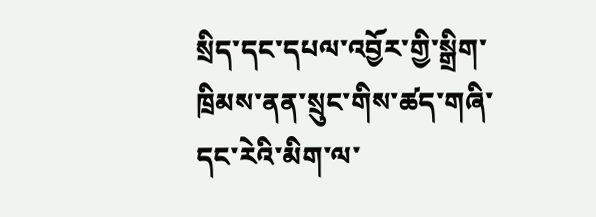སྲིད་དང་དཔལ་འབྱོར་གྱི་སྒྲིག་ཁྲིམས་ནན་སྲུང་གིས་ཚད་གཞི་དང་རེའི་མིག་ལ་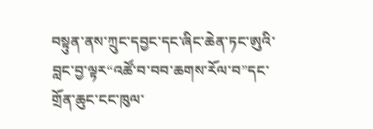བསྟུན་ནས་ཀྲུང་དབྱང་དང་ཞིང་ཆེན་ཏང་ཨུའི་བླང་བྱ་ལྟར“འཚོ་བ་བབ་ཆགས་རོལ་བ”དང་གྲོན་ཆུང་ངང་ཁུལ་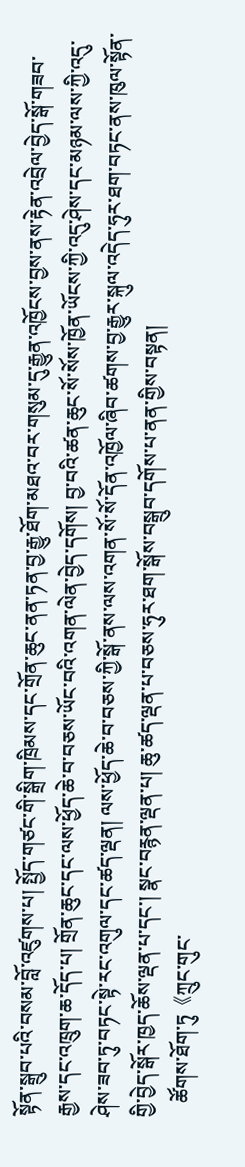སྟོན་སྒྲུབ་པའི་བསམ་བློ་འཛུགས་པ། སྤྱོད་གཙང་གི་སྒྲིག་ཁྲིམས་དང་གྲོན་ཆུང་ནན་ཏན་བྱ་རྒྱུ་ཐོག་མཐའ་བར་གསུམ་དུ་རྒྱུན་འཁྱོངས་བྱས་ནས་རྟེན་འབྲེལ་བྱེད་སྒོ་གཟབ་རྒྱས་དང་འཁྲུག་ཆ་དོད་པ། གྲོན་ཆུང་དང་ལས་ཕྱོད་ཆེ་བ་བཅས་ཡོང་བའི་འགན་ལེན་བྱེད་དགོས། བྱ་བའི་ཚན་ཆུང་སོ་སོས་ཁྱོན་ཡོངས་ཀྱི་འདུ་ཤེས་དང་མཉམ་ལས་ཀྱི་འདུ་ཤེས་ཟབ་ཏུ་བཏང་སྟེ་རང་འགུལ་དང་ཚད་ལྡན། ལས་ཕྱོད་ཆེ་བ་བཅས་ཀྱི་སྒོ་ནས་ལས་འགན་སོ་སོ་དོན་འཁྱོལ་ཞིབ་ཚགས་བྱ་རྒྱུར་སྐུལ་འདེད་ཧུར་ཐག་བཏང་ནས་ཁུལ་སྟོན་གྱི་བྱེད་སྒོར་ཁྱད་ཆོས་ལྡན་པ་དང་། སྣང་བརྙན་ལྡན་པ། ཆུ་ཚད་ལྡན་པ་བཅས་ཧུར་ཐག་སྒོས་བསྒྲུབ་དགོས་པ་ནན་གྱིས་བསྟན།
   ཚོགས་ཐོག་ཏུ《ཀྲུང་གུང་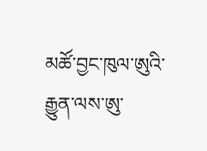མཚོ་བྱང་ཁུལ་ཨུའི་རྒྱུན་ལས་ཨུ་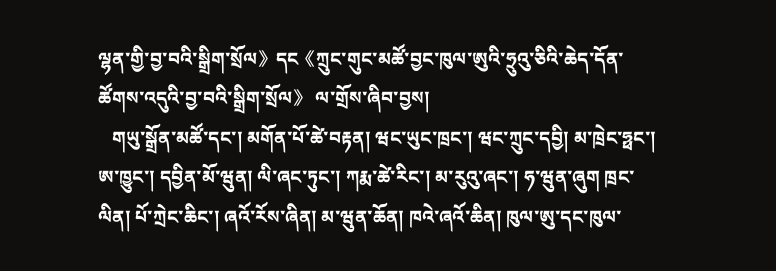ལྷན་གྱི་བྱ་བའི་སྒྲིག་སྲོལ》དང《ཀྲུང་གུང་མཚོ་བྱང་ཁུལ་ཨུའི་ཧྲུའུ་ཅིའི་ཆེད་དོན་ཚོགས་འདུའི་བྱ་བའི་སྒྲིག་སྲོལ》 ལ་གྲོས་ཞིབ་བྱས།
   གཡུ་སྒྲོན་མཚོ་དང་། མགོན་པོ་ཚེ་བརྟན། ཝང་ཡུང་ཁྲང་། ཝང་ཀྲུང་དབྱི། མ་ཁྲེང་ཧྥང་། ཨ་ཁྱུང་། དབྱིན་མོ་ཝུན། ལི་ཞང་ཏུང་། ཀརྨ་ཚེ་རིང་། མ་རུའུ་ཞང་། ཧ་ཝུན་ཞུག ཁྲང་ལིན། པོ་ཀྲེང་ཆིང་། ཞའོ་རོས་ཞིན། མ་ཝུན་ཆོན། ཁའེ་ཞའོ་ཆིན། ཁུལ་ཨུ་དང་ཁུལ་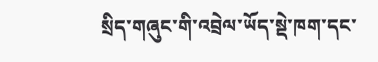སྲིད་གཞུང་གི་འབྲེལ་ཡོད་སྡེ་ཁག་དང་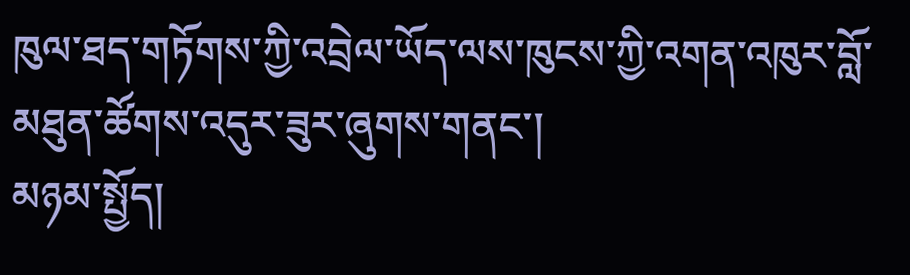ཁུལ་ཐད་གཏོགས་ཀྱི་འབྲེལ་ཡོད་ལས་ཁུངས་ཀྱི་འགན་འཁུར་བློ་མཐུན་ཚོགས་འདུར་ཟུར་ཞུགས་གནང་།
མཉམ་སྤྱོད།